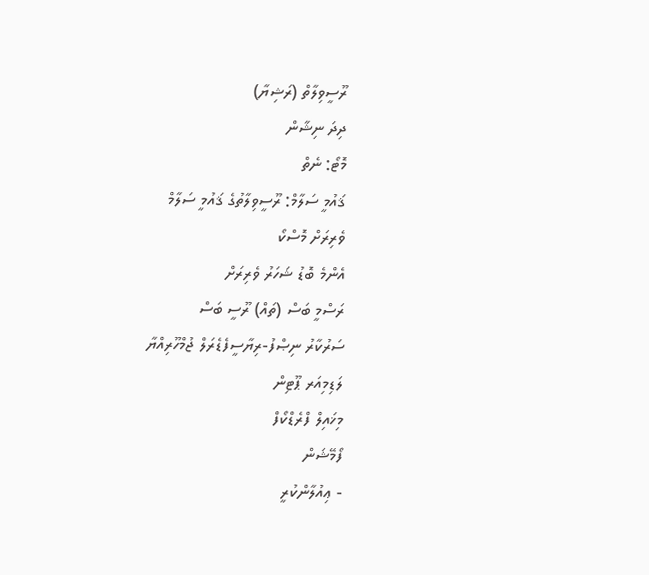ރޫސީވިލާތް (ރަޝިޔާ)
ދިދަ ނިޝާން
މޮޓޯ: ނެތް
ޤައުމީ ސަލާމް: ރޫސީވިލާތުގެ ޤައުމީ ސަލާމް
ވެރިރަށް މޮސްކޯ
އެންމެ ބޮޑު ޝަހަރު ވެރިރަށް
ރަސްމީ ބަސް (ތައް) ރޫސީ ބަސް
ސަރުކާރު ނިޞްފު-ރިޔާސީފެޑެރަލް ޖުމްހޫރިއްޔާ
ލަޑިމިއަރ ޕޫޓިން
މިޚައިލް ފްރެޑްކޯފް
ފޯމޭޝަން
- ޢިއުލާންކުރީ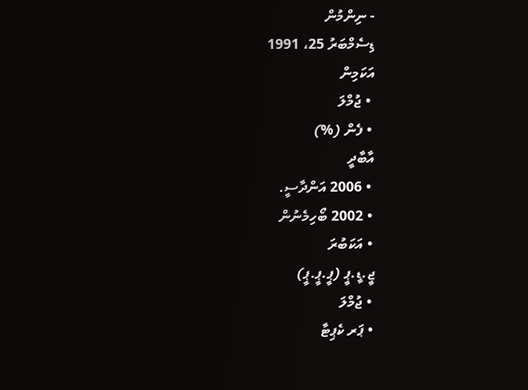- ނިންމުން
ޑިސެމްބަރު 25، 1991
އަކަމިން
 • ޖުމްލަ
 • ފެން (%)
އާބާދީ
 • 2006 އަންދާސީ.
 • 2002 ބޯހިމެނުން
 • އަކަބުރަ
ޖީ.ޑީ.ޕީ (ޕީ.ޕީ.ޕީ)
 • ޖުމްލަ
 • ޕަރ ކެޕިޓާ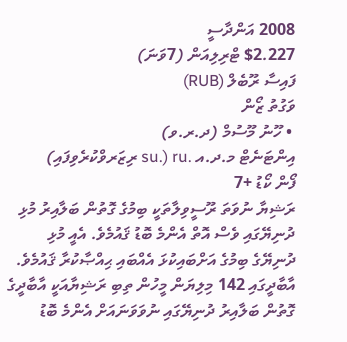2008 އަންދާސީ
$2.227 ޓްރިލިއަން (7ވަނަ)
ފައިސާ ރޫބެލް (RUB)
ވަގުތު ޒޯން
 • ހޫނު މޫސުމް (ދ.ރ.ވ)
އިންޓަނެޓް މ.ދ.އ .ru (.su ރިޒަރވްކުރެވިފައި)
ފޯން ކޯޑު +7
ރަޝިޔާ ނުވަތަ ރޫސީވިލާތަކީ ބިމުގެ ގޮތުން ބަލާއިރު މުޅި ދުނިޔޭގައި ވެސް އޮތް އެންމެ ބޮޑު ޤައުމެވެ. އެއީ މުޅި ދުނިޔޭގެ ބިމުގެ އަށްބައިކުޅަ އެއްބައި ޙިއްޞާކުރާ ޤައުމެވެ. އާބާދީގައި 142 މިލިޔަން މީހުން ތިބި ރަޝިޔާއަކީ އާބާދީގެ ގޮތުން ބަލާއިރު ދުނިޔޭގައި ނުވަވަނައަށް އެންމެ ބޮޑު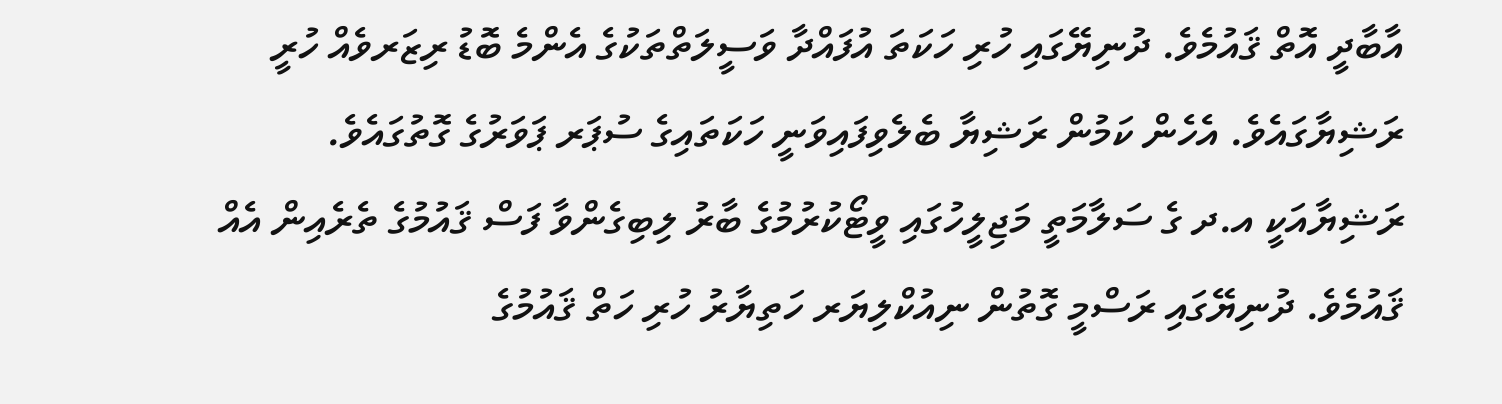އާބާދީ އޮތް ޤައުމެވެ. ދުނިޔޭގައި ހުރި ހަކަތަ އުފައްދާ ވަސީލަތްތަކުގެ އެންމެ ބޮޑު ރިޒަރވެއް ހުރީ ރަޝިޔާގައެވެ. އެހެން ކަމުން ރަޝިޔާ ބެލެވިފައިވަނީ ހަކަތައިގެ ސުޕަރ ޕަވަރުގެ ގޮތުގައެވެ. ރަޝިޔާއަކީ އ.ދ ގެ ސަލާމަތީ މަޖިލީހުގައި ވީޓޯކުރުމުގެ ބާރު ލިބިގެންވާ ފަސް ޤައުމުގެ ތެރެއިން އެއް ޤައުމެވެ. ދުނިޔޭގައި ރަސްމީ ގޮތުން ނިއުކްލިޔަރ ހަތިޔާރު ހުރި ހަތް ޤައުމުގެ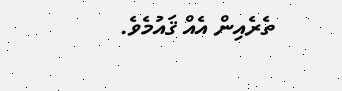ތެރެއިން އެއް ޤައުމެވެ.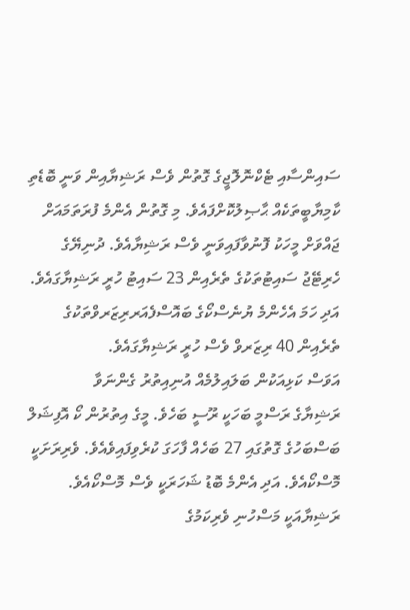ސައިންސާއި ޓެކްނޮލޮޖީގެ ގޮތުން ވެސް ރަޝިޔާއިން ވަނީ ބޮޑެތި ކާމިޔާބީތަކެއް ޙާޞިލުކޮށްފައެވެ. މި ގޮތުން އެންމެ ފުރަތަމައަށް ޖައްވަށް މީހަކު ފޮނުވާފައިވަނީ ވެސް ރަޝިޔާއެވެ. ދުނިޔޭގެ ހެރިޓޭޖު ސައިޓުތަކުގެ ތެރެއިން 23 ސައިޓު ހުރީ ރަޝިޔާގައެވެ. އަދި ހަމަ އެހެންމެ ޔުނެސްކޯގެ ބައޮސްފެއަރރިޒަރވްތަކުގެ ތެރެއިން 40 ރިޒަރވް ވެސް ހުރީ ރަޝިޔާގައެވެ.
އަވަސް ކަޅިއަކުން ބަލައިލުމެއް އުނިއިތުރު ގެންނަވާ
ރަޝިޔާގެ ރަސްމީ ބަހަކީ ރޫސީ ބަހެވެ. މީގެ އިތުރުން ކޯ އޮފިޝަލް ބަސްބަހުގެ ގޮތުގައި 27 ބަހެއް ފާހަގަ ކުރެވިފައިވެއެވެ. ވެރިރަށަކީ މޮސްކޯއެވެ. އަދި އެންމެ ބޮޑު ޝަހަރަކީ ވެސް މޮސްކޯއެވެ. ރަޝިޔާއަކީ މަސްހުނި ވެރިކަމުގެ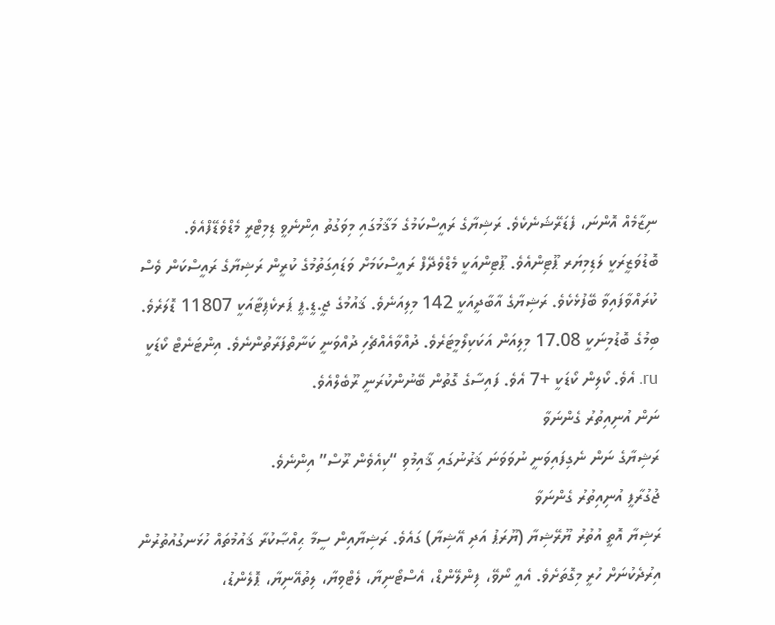ނިޒާމެއް އޮންނަ، ފެޑަރޭޝަނެކެވެ. ރަޝިޔާގެ ރައީސްކަމުގެ މަޤާމުގައި މިވަގުތު އިންނެވީ ޑިމިޓްރީ މެޑްވެޑޭފްއެވެ. ބޮޑުވަޒީރަކީ ލަޑިމިޔަރ ޕޫޓިންއެވެ. ޕޫޓިންއަކީ މެޑްވެދޭފް ރައީސްކަމަށް ވަޑައިގަތުމުގެ ކުރީން ރަޝިޔާގެ ރައީސްކަން ވެސް ކުރައްވާފައިވާ ބޭފުޅެކެވެ. ރަޝިޔާގެ އާބާދީއަކީ 142 މިލިއަނެވެ. ޤައުމުގެ ޖީ.ޑީ.ޕީ ޕަރކެޕިޓާއަކީ 11807 ޑޮލަރެވެ. ބިމުގެ ބޮޑުމިނަކީ 17.08 މިލިއަން އަކަކިލޯމީޓަރެވެ. ދުއްވާއެއްޗެހި ދުއްވަނީ ކަނާތްފަރާތުންނެވެ. އިންޓަނެޓް ކޯޑަކީ ru. އެވެ. ކޯލިން ކޯޑަކީ +7 އެވެ. ފައިސާގެ ގޮތުން ބޭނުންކުރަނީ ރޫބެލްއެވެ.
ނަން އުނިއިތުރު ގެންނަވާ
ރަޝިޔާގެ ނަން ނެގިފައިވަނީ ނުވަވަނަ ޤަރުނުގައި ޤާއިމުވި “ކިއެވެން ރޫސް” އިންނެވެ.
ޖުގުރާފީ އުނިއިތުރު ގެންނަވާ
ރަޝިޔާ އޮތީ އުތުރު ޔޫރޭޝިޔާ (ޔޫރަޕު އަދި އޭޝިޔާ) ގައެވެ. ރަޝިޔާއިން ސީމާ ޙިއްޞާކުރާ ޤައުމުތައް ހުޅަނގުއުތުރުން އިރުދެކުނަށް ހުރީ މިގޮތަށެވެ. އެއީ ނޯވޭ، ފިންލޭންޑް، އެސްޓޯނިޔާ، ލެޓްވިޔާ، ލިތުއޭނިޔާ، ޕޮލެންޑު،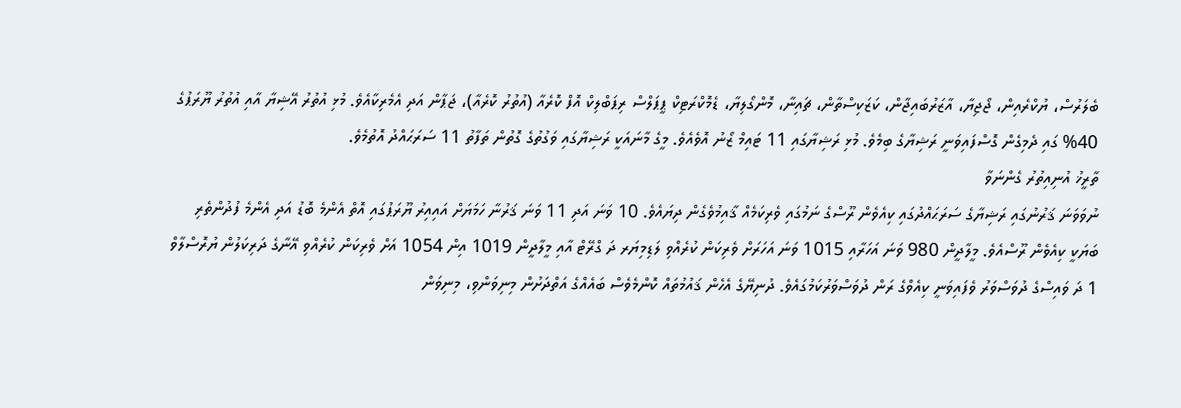ބެލަރުސް، ޔުކްރެއިން، ޖޯޖިޔާ، އާޒަރުބައިޖާން، ކަޒަކިސްތާން، ޗައިނާ، މޮންގޯލިޔާ، ޑެމޮކްރަޓިކް ޕީޕަލްސް ރިޕަބްލިކް އޮފް ކޮރެއާ (އުތުރު ކޮރެއާ)، ޖަޕާން އަދި އެމެރިކާއެވެ. މުޅި އުތުރު އޭޝިޔާ އާއި އުތުރު ޔޫރަޕުގެ 40% ގައި ދެމިގެން ގޮސްފައިވަނީ ރަޝިޔާގެ ބިމެވެ. މުޅި ރަޝިޔާގައި 11 ޓައިމް ޒޯނު އޮވެއެވެ. މީގެ މާނައަކީ ރަޝިޔާގައި ވަގުތުގެ ގޮތުން ތަފާތު 11 ސަރަޙައްދު އޮތުމެވެ.
ތާރީޚު އުނިއިތުރު ގެންނަވާ
ނުވަވަނަ ޤަރުނުގައި ރަޝިޔާގެ ސަރަޙައްދުގައި ކިއެވެން ރޫސްގެ ނަމުގައި ވެރިކަމެއް ޤާއިމުވެގެން ދިޔައެވެ. 10 ވަނަ އަދި 11 ވަނަ ޤަރުނާ ހަމަޔަށް އައިއިރު ޔޫރަޕުގައި އޮތް އެންމެ ބޮޑު އަދި އެންމެ ފުދުންތެރި ބަޔަކީ ކިއެވެން ރޫސްއެވެ. މީލާދީން 980 ވަނަ އަހަރާއި 1015 ވަނަ އަހަރަށް ވެރިކަން ކުރެއްވި ލަޑިމިޔަރ ދަ ގްރޭޓް އާއި މީލާދީން 1019 އިން 1054 އަށް ވެރިކަން ކުރެއްވި އޭނާގެ ދަރިކަލުން ޔުރޮސްލާވް 1 ދަ ވައިސްގެ ދުވަސްވަރު ވެފައިވަނީ ކިއެވްގެ ރަން ދުވަސްވަރުކަމުގައެވެ. ދުނިޔޭގެ އެހެން ޤައުމުތައް ކޮންމެވެސް ބައެއްގެ އަތްދަށުން މިނިވަންވި، މިނިވަން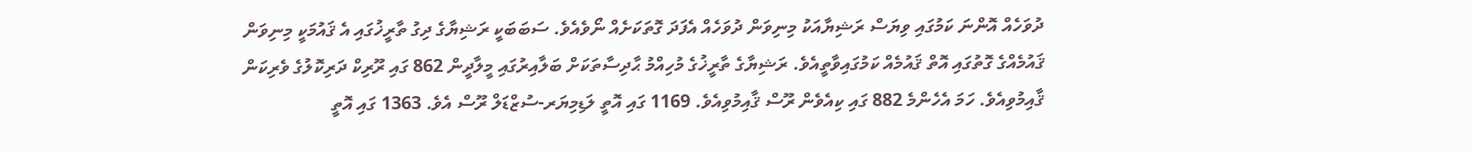ދުވަހެއް އޮންނަ ކަމުގައި ވިޔަސް ރަޝިޔާއަކު މިނިވަން ދުވަހެއް އެފަދަ ގޮތަކަށެއް ނޯވެއެވެ. ސަބަބަކީ ރަޝިޔާގެ ދިގު ތާރީޚުގައި އެ ޤައުމަކީ މިނިވަން ޤައުމެއްގެ ގޮތުގައި އޮތް ޤައުމެއް ކަމުގައިވާތީއެވެ. ރަޝިޔާގެ ތާރީޚުގެ މުހިއްމު ޙާދިސާތަކަށް ބަލާއިރުގައި މީލާދީން 862 ގައި ރޫރިކް ދަރިކޮލުގެ ވެރިކަން ޤާއިމުވިއެވެ. ހަމަ އެހެންމެ 882 ގައި ކިއެވެން ރޫސް ޤާއިމުވިއެވެ. 1169 ގައި އޮތީ ލަޑިމިޔަރ-ސުޒްޑަލް ރޫސް އެވެ. 1363 ގައި އޮތީ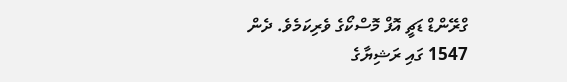ގްރޭންޑް ޑަޗީ އޮފް މޮސްކޯގެ ވެރިކަމެވެ. ދެން 1547 ގައި ރަޝިޔާގެ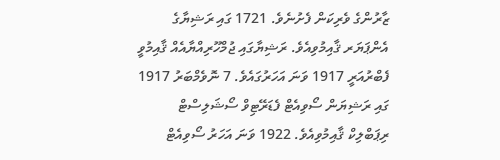ޒާރުންގެ ވެރިކަން ފެށުނެވެ. 1721 ގައި ރަޝިޔާގެ އެންޕަޔަރ ޤާއިމުވިއެވެ. ރަޝިޔާގައި ޖުމްހޫރިއްޔާއެއް ޤާއިމުވީ ފެބްރުއަރީ 1917 ވަނަ އަހަރުގައެވެ. 7 ނޮވެމްބަރު 1917 ގައި ރަޝިޔަން ސޯވިއެޓް ފެޑަރޭޓިވް ސޯޝަލިސްޓް ރިޕަބްލިކް ޤާއިމުވިއެވެ. 1922 ވަނަ އަހަރު ސޯވިއެޓް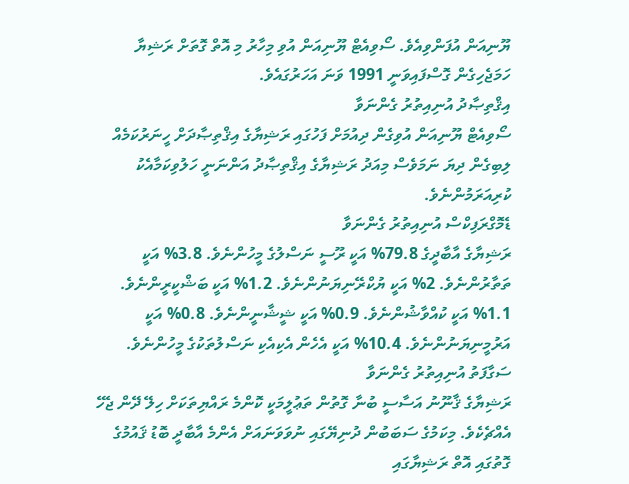ޔޫނިއަން އުފަންވިއެވެ. ސޯވިއެޓް ޔޫނިއަން އުވި މިހާރު މި އޮތް ގޮތަށް ރަޝިޔާ ހަމަޖެހިގެން ގޮސްފައިވަނީ 1991 ވަނަ އަހަރުގައެވެ.
އިޤްތިޞާދު އުނިއިތުރު ގެންނަވާ
ސޯވިއެޓް ޔޫނިއަން އުވިގެން ދިއުމަށް ފަހުގައި ރަޝިޔާގެ އިޤްތިޞާދަށް ހީނަރުކަމެއް ލިބިގެން ދިޔަ ނަމަވެސް މިއަދު ރަޝިޔާގެ އިޤްތިޞާދު އަންނަނީ ހަލުވިކަމާއެކު ކުރިއަރަމުންނެވެ.
ޑެމޮގްރަފިކްސް އުނިއިތުރު ގެންނަވާ
ރަޝިޔާގެ އާބާދީގެ 79.8% އަކީ ރޫސީ ނަސްލުގެ މީހުންނެވެ. 3.8% އަކީ ތަތާރުންނެވެ. 2% އަކީ ޔުކްރޭނިޔަނުންނެވެ. 1.2% އަކީ ބަޝްކީރީންނެވެ. 1.1% އަކީ ކުއްވާޝުންނެވެ. 0.9% އަކީ ޝީޝާނީންނެވެ. 0.8% އަކީ އަރުމީނިޔަނުންނެވެ. 10.4% އަކީ އެހެން އެކިއެކި ނަސްލުތަކުގެ މީހުންނެވެ.
ސަގާފަތު އުނިއިތުރު ގެންނަވާ
ރަޝިޔާގެ ޤާނޫނު އަސާސީ ބުނާ ގޮތުން ތަޢުލީމަކީ ކޮންމެ ރައްޔިތަކަށް ހިލޭ ދޭން ޖެހޭ އެއްޗެކެވެ. މިކަމުގެ ސަބަބުން ދުނިޔޭގައި ނުވަވަނައަށް އެންމެ އާބާދީ ބޮޑު ޤައުމުގެ ގޮތުގައި އޮތް ރަޝިޔާގައި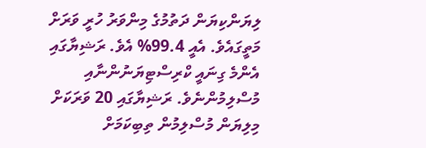ލިޔަންކިޔަން ދަތުމުގެ މިންވަރު ހުރީ ވަރަށް މަތީގައެވެ. އެއީ 99.4% އެވެ. ރަޝިޔާގައި އެންމެ ގިނައީ ކްރިސްޓިޔަނުންނާއި މުސްލިމުންނެވެ. ރަޝިޔާގައި 20 ވަރަކަށް މިލިޔަން މުސްލިމުން ތިބިކަމަށް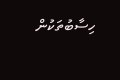ހިސާބުތަކުން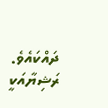ދައްކައެވެ. ރަޝިޔާއަކީ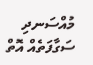މުއްސަނދި ސަގާފަތެއް އޮތް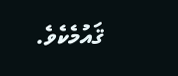ޤައުމެކެވެ.